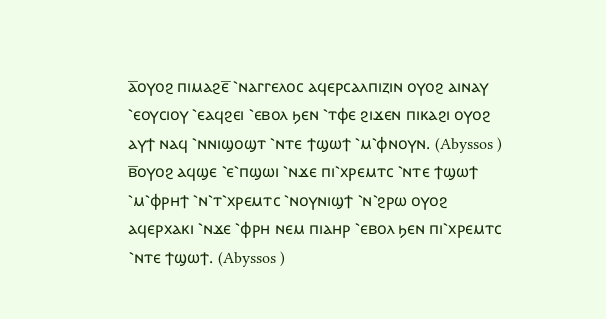ⲁ̅ⲟⲩⲟϩ ⲡⲓⲙⲁϩⲉ̅ ⳿ⲛⲁⲅⲅⲉⲗⲟⲥ ⲁϥⲉⲣⲥⲁⲗⲡⲓⲍⲓⲛ ⲟⲩⲟϩ ⲁⲓⲛⲁⲩ ⳿ⲉⲟⲩⲥⲓⲟⲩ ⳿ⲉⲁϥϩⲉⲓ ⳿ⲉⲃⲟⲗ ϧⲉⲛ ⳿ⲧⲫⲉ ϩⲓϫⲉⲛ ⲡⲓⲕⲁϩⲓ ⲟⲩⲟϩ ⲁⲩϯ ⲛⲁϥ ⳿ⲛⲛⲓϣⲟϣⲧ ⳿ⲛⲧⲉ ϯϣⲱϯ ⳿ⲙ⳿ⲫⲛⲟⲩⲛ. (Abyssos )
ⲃ̅ⲟⲩⲟϩ ⲁϥϣⲉ ⳿ⲉ⳿ⲡϣⲱⲓ ⳿ⲛϫⲉ ⲡⲓ⳿ⲭⲣⲉⲙⲧⲥ ⳿ⲛⲧⲉ ϯϣⲱϯ ⳿ⲙ⳿ⲫⲣⲏϯ ⳿ⲛ⳿ⲧ⳿ⲭⲣⲉⲙⲧⲥ ⳿ⲛⲟⲩⲛⲓϣϯ ⳿ⲛ⳿ϩⲣⲱ ⲟⲩⲟϩ ⲁϥⲉⲣⲭⲁⲕⲓ ⳿ⲛϫⲉ ⳿ⲫⲣⲏ ⲛⲉⲙ ⲡⲓⲁⲏⲣ ⳿ⲉⲃⲟⲗ ϧⲉⲛ ⲡⲓ⳿ⲭⲣⲉⲙⲧⲥ ⳿ⲛⲧⲉ ϯϣⲱϯ. (Abyssos )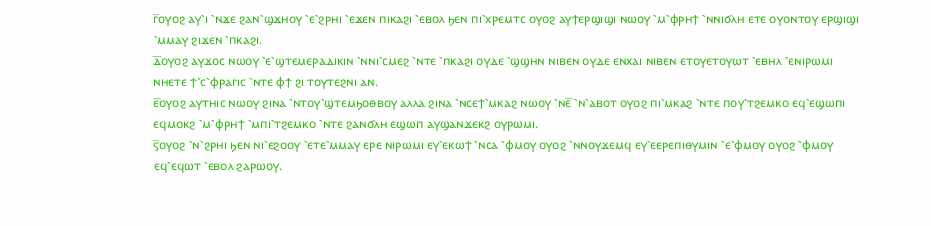ⲅ̅ⲟⲩⲟϩ ⲁⲩ⳿ⲓ ⳿ⲛϫⲉ ϩⲁⲛ⳿ϣϫⲏⲟⲩ ⳿ⲉ⳿ϩⲣⲏⲓ ⳿ⲉϫⲉⲛ ⲡⲓⲕⲁϩⲓ ⳿ⲉⲃⲟⲗ ϧⲉⲛ ⲡⲓ⳿ⲭⲣⲉⲙⲧⲥ ⲟⲩⲟϩ ⲁⲩϯⲉⲣϣⲓϣⲓ ⲛⲱⲟⲩ ⳿ⲙ⳿ⲫⲣⲏϯ ⳿ⲛⲛⲓϭⲗⲏ ⲉⲧⲉ ⲟⲩⲟⲛⲧⲟⲩ ⲉⲣϣⲓϣⲓ ⳿ⲙⲙⲁⲩ ϩⲓϫⲉⲛ ⳿ⲡⲕⲁϩⲓ.
ⲇ̅ⲟⲩⲟϩ ⲁⲩϫⲟⲥ ⲛⲱⲟⲩ ⳿ⲉ⳿ϣⲧⲉⲙⲉⲣⲁⲇⲓⲕⲓⲛ ⳿ⲛⲛⲓ⳿ⲥⲙⲉϩ ⳿ⲛⲧⲉ ⳿ⲡⲕⲁϩⲓ ⲟⲩⲇⲉ ⳿ϣϣⲏⲛ ⲛⲓⲃⲉⲛ ⲟⲩⲇⲉ ⲉⲛⲭⲁⲓ ⲛⲓⲃⲉⲛ ⲉⲧⲟⲩⲉⲧⲟⲩⲱⲧ ⳿ⲉⲃⲏⲗ ⳿ⲉⲛⲓⲣⲱⲙⲓ ⲛⲏⲉⲧⲉ ϯ⳿ⲥ⳿ⲫⲣⲁⲅⲓⲥ ⳿ⲛⲧⲉ ⲫϯ ϩⲓ ⲧⲟⲩⲧⲉϩⲛⲓ ⲁⲛ.
ⲉ̅ⲟⲩⲟϩ ⲁⲩⲧⲏⲓⲥ ⲛⲱⲟⲩ ϩⲓⲛⲁ ⳿ⲛⲧⲟⲩ⳿ϣⲧⲉⲙϧⲟⲑⲃⲟⲩ ⲁⲗⲗⲁ ϩⲓⲛⲁ ⳿ⲛⲥⲉϯ⳿ⲙⲕⲁϩ ⲛⲱⲟⲩ ⳿ⲛⲉ̅ ⳿ⲛ⳿ⲁⲃⲟⲧ ⲟⲩⲟϩ ⲡⲓ⳿ⲙⲕⲁϩ ⳿ⲛⲧⲉ ⲡⲟⲩ⳿ⲧϩⲉⲙⲕⲟ ⲉϥ⳿ⲉϣⲱⲡⲓ ⲉϥⲙⲟⲕϩ ⳿ⲙ⳿ⲫⲣⲏϯ ⳿ⲙⲡⲓ⳿ⲧϩⲉⲙⲕⲟ ⳿ⲛⲧⲉ ϩⲁⲛϭⲗⲏ ⲉϣⲱⲡ ⲁⲩϣⲁⲛϫⲉⲕϩ ⲟⲩⲣⲱⲙⲓ.
ⲋ̅ⲟⲩⲟϩ ⳿ⲛ⳿ϩⲣⲏⲓ ϧⲉⲛ ⲛⲓ⳿ⲉϩⲟⲟⲩ ⳿ⲉⲧⲉ⳿ⲙⲙⲁⲩ ⲉⲣⲉ ⲛⲓⲣⲱⲙⲓ ⲉⲩ⳿ⲉⲕⲱϯ ⳿ⲛⲥⲁ ⳿ⲫⲙⲟⲩ ⲟⲩⲟϩ ⳿ⲛⲛⲟⲩϫⲉⲙϥ ⲉⲩ⳿ⲉⲉⲣⲉⲡⲓⲑⲩⲙⲓⲛ ⳿ⲉ⳿ⲫⲙⲟⲩ ⲟⲩⲟϩ ⳿ⲫⲙⲟⲩ ⲉϥ⳿ⲉϥⲱⲧ ⳿ⲉⲃⲟⲗ ϩⲁⲣⲱⲟⲩ.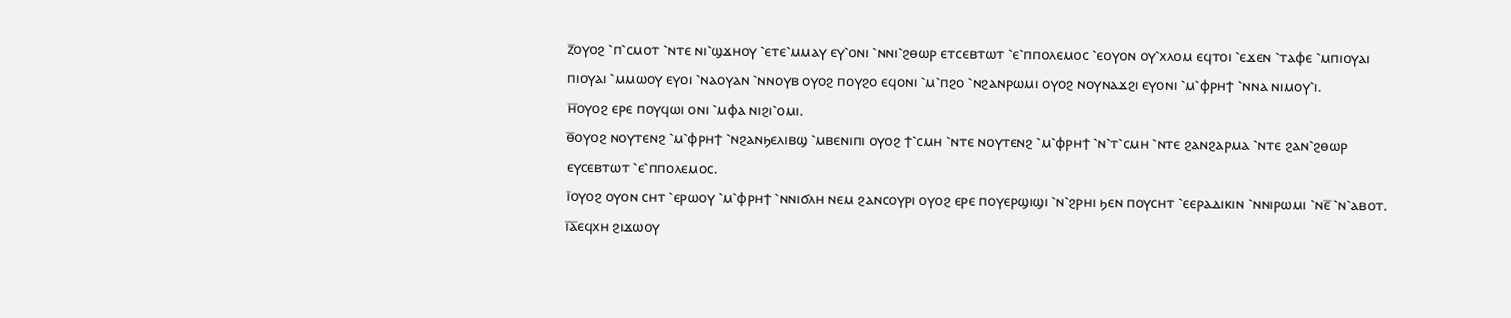ⲍ̅ⲟⲩⲟϩ ⳿ⲡ⳿ⲥⲙⲟⲧ ⳿ⲛⲧⲉ ⲛⲓ⳿ϣϫⲏⲟⲩ ⳿ⲉⲧⲉ⳿ⲙⲙⲁⲩ ⲉⲩ⳿ⲟⲛⲓ ⳿ⲛⲛⲓ⳿ϩⲑⲱⲣ ⲉⲧⲥⲉⲃⲧⲱⲧ ⳿ⲉ⳿ⲡⲡⲟⲗⲉⲙⲟⲥ ⳿ⲉⲟⲩⲟⲛ ⲟⲩ⳿ⲭⲗⲟⲙ ⲉϥⲧⲟⲓ ⳿ⲉϫⲉⲛ ⳿ⲧⲁⲫⲉ ⳿ⲙⲡⲓⲟⲩⲁⲓ ⲡⲓⲟⲩⲁⲓ ⳿ⲙⲙⲱⲟⲩ ⲉⲩⲟⲓ ⳿ⲛⲁⲟⲩⲁⲛ ⳿ⲛⲛⲟⲩⲃ ⲟⲩⲟϩ ⲡⲟⲩϩⲟ ⲉϥⲟⲛⲓ ⳿ⲙ⳿ⲡϩⲟ ⳿ⲛϩⲁⲛⲣⲱⲙⲓ ⲟⲩⲟϩ ⲛⲟⲩⲛⲁϫϩⲓ ⲉⲩⲟⲛⲓ ⳿ⲙ⳿ⲫⲣⲏϯ ⳿ⲛⲛⲁ ⲛⲓⲙⲟⲩ⳿ⲓ.
ⲏ̅ⲟⲩⲟϩ ⲉⲣⲉ ⲡⲟⲩϥⲱⲓ ⲟⲛⲓ ⳿ⲙⲫⲁ ⲛⲓϩⲓ⳿ⲟⲙⲓ.
ⲑ̅ⲟⲩⲟϩ ⲛⲟⲩⲧⲉⲛϩ ⳿ⲙ⳿ⲫⲣⲏϯ ⳿ⲛϩⲁⲛϧⲉⲗⲓⲃϣ ⳿ⲙⲃⲉⲛⲓⲡⲓ ⲟⲩⲟϩ ϯ⳿ⲥⲙⲏ ⳿ⲛⲧⲉ ⲛⲟⲩⲧⲉⲛϩ ⳿ⲙ⳿ⲫⲣⲏϯ ⳿ⲛ⳿ⲧ⳿ⲥⲙⲏ ⳿ⲛⲧⲉ ϩⲁⲛϩⲁⲣⲙⲁ ⳿ⲛⲧⲉ ϩⲁⲛ⳿ϩⲑⲱⲣ ⲉⲩⲥⲉⲃⲧⲱⲧ ⳿ⲉ⳿ⲡⲡⲟⲗⲉⲙⲟⲥ.
ⲓ̅ⲟⲩⲟϩ ⲟⲩⲟⲛ ⲥⲏⲧ ⳿ⲉⲣⲱⲟⲩ ⳿ⲙ⳿ⲫⲣⲏϯ ⳿ⲛⲛⲓϭⲗⲏ ⲛⲉⲙ ϩⲁⲛⲥⲟⲩⲣⲓ ⲟⲩⲟϩ ⲉⲣⲉ ⲡⲟⲩⲉⲣϣⲓϣⲓ ⳿ⲛ⳿ϩⲣⲏⲓ ϧⲉⲛ ⲡⲟⲩⲥⲏⲧ ⳿ⲉⲉⲣⲁⲇⲓⲕⲓⲛ ⳿ⲛⲛⲓⲣⲱⲙⲓ ⳿ⲛⲉ̅ ⳿ⲛ⳿ⲁⲃⲟⲧ.
ⲓ̅ⲁ̅ⲉϥⲭⲏ ϩⲓϫⲱⲟⲩ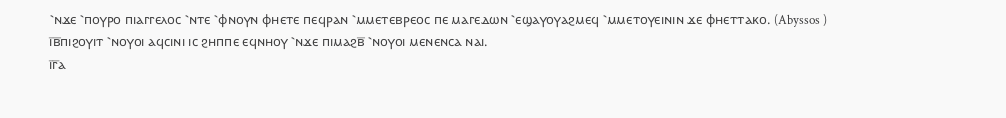⳿ⲛϫⲉ ⳿ⲡⲟⲩⲣⲟ ⲡⲓⲁⲅⲅⲉⲗⲟⲥ ⳿ⲛⲧⲉ ⳿ⲫⲛⲟⲩⲛ ⲫⲏⲉⲧⲉ ⲡⲉϥⲣⲁⲛ ⳿ⲙⲙⲉⲧⲉⲃⲣⲉⲟⲥ ⲡⲉ ⲙⲁⲅⲉⲇⲱⲛ ⳿ⲉϣⲁⲩⲟⲩⲁϩⲙⲉϥ ⳿ⲙⲙⲉⲧⲟⲩⲉⲓⲛⲓⲛ ϫⲉ ⲫⲏⲉⲧⲧⲁⲕⲟ. (Abyssos )
ⲓ̅ⲃ̅ⲡⲓϩⲟⲩⲓⲧ ⳿ⲛⲟⲩⲟⲓ ⲁϥⲥⲓⲛⲓ ⲓⲥ ϩⲏⲡⲡⲉ ⲉϥⲛⲏⲟⲩ ⳿ⲛϫⲉ ⲡⲓⲙⲁϩⲃ̅ ⳿ⲛⲟⲩⲟⲓ ⲙⲉⲛⲉⲛⲥⲁ ⲛⲁⲓ.
ⲓ̅ⲅ̅ⲁ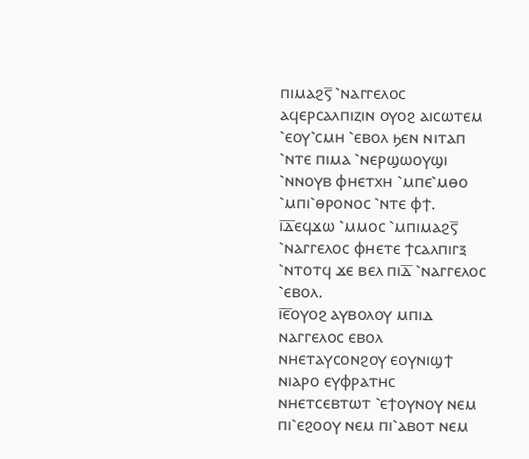ⲡⲓⲙⲁϩⲋ̅ ⳿ⲛⲁⲅⲅⲉⲗⲟⲥ ⲁϥⲉⲣⲥⲁⲗⲡⲓⲍⲓⲛ ⲟⲩⲟϩ ⲁⲓⲥⲱⲧⲉⲙ ⳿ⲉⲟⲩ⳿ⲥⲙⲏ ⳿ⲉⲃⲟⲗ ϧⲉⲛ ⲛⲓⲧⲁⲡ ⳿ⲛⲧⲉ ⲡⲓⲙⲁ ⳿ⲛⲉⲣϣⲱⲟⲩϣⲓ ⳿ⲛⲛⲟⲩⲃ ⲫⲏⲉⲧⲭⲏ ⳿ⲙⲡⲉ⳿ⲙⲑⲟ ⳿ⲙⲡⲓ⳿ⲑⲣⲟⲛⲟⲥ ⳿ⲛⲧⲉ ⲫϯ.
ⲓ̅ⲇ̅ⲉϥϫⲱ ⳿ⲙⲙⲟⲥ ⳿ⲙⲡⲓⲙⲁϩⲋ̅ ⳿ⲛⲁⲅⲅⲉⲗⲟⲥ ⲫⲏⲉⲧⲉ ϯⲥⲁⲗⲡⲓⲅⲝ ⳿ⲛⲧⲟⲧϥ ϫⲉ ⲃⲉⲗ ⲡⲓⲇ̅ ⳿ⲛⲁⲅⲅⲉⲗⲟⲥ ⳿ⲉⲃⲟⲗ.
ⲓ̅ⲉ̅ⲟⲩⲟϩ ⲁⲩⲃⲟⲗⲟⲩ ⲙⲡⲓⲇ ⲛⲁⲅⲅⲉⲗⲟⲥ ⲉⲃⲟⲗ ⲛⲏⲉⲧⲁⲩⲥⲟⲛϩⲟⲩ ⲉⲟⲩⲛⲓϣϯ ⲛⲓⲁⲣⲟ ⲉⲩⲫⲣⲁⲧⲏⲥ ⲛⲏⲉⲧⲥⲉⲃⲧⲱⲧ ⳿ⲉϯⲟⲩⲛⲟⲩ ⲛⲉⲙ ⲡⲓ⳿ⲉϩⲟⲟⲩ ⲛⲉⲙ ⲡⲓ⳿ⲁⲃⲟⲧ ⲛⲉⲙ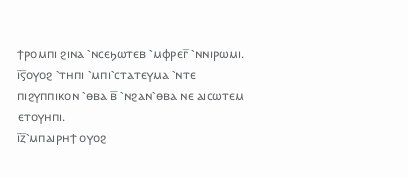ϯⲣⲟⲙⲡⲓ ϩⲓⲛⲁ ⳿ⲛⲥⲉϧⲱⲧⲉⲃ ⳿ⲙⲫⲣⲉⲅ̅ ⳿ⲛⲛⲓⲣⲱⲙⲓ.
ⲓ̅ⲋ̅ⲟⲩⲟϩ ⳿ⲧⲏⲡⲓ ⳿ⲙⲡⲓ⳿ⲥⲧⲁⲧⲉⲩⲙⲁ ⳿ⲛⲧⲉ ⲡⲓϩⲩⲡⲡⲓⲕⲟⲛ ⳿ⲑⲃⲁ ⲃ̅ ⳿ⲛϩⲁⲛ⳿ⲑⲃⲁ ⲛⲉ ⲁⲓⲥⲱⲧⲉⲙ ⲉⲧⲟⲩⲏⲡⲓ.
ⲓ̅ⲍ̅⳿ⲙⲡⲁⲓⲣⲏϯ ⲟⲩⲟϩ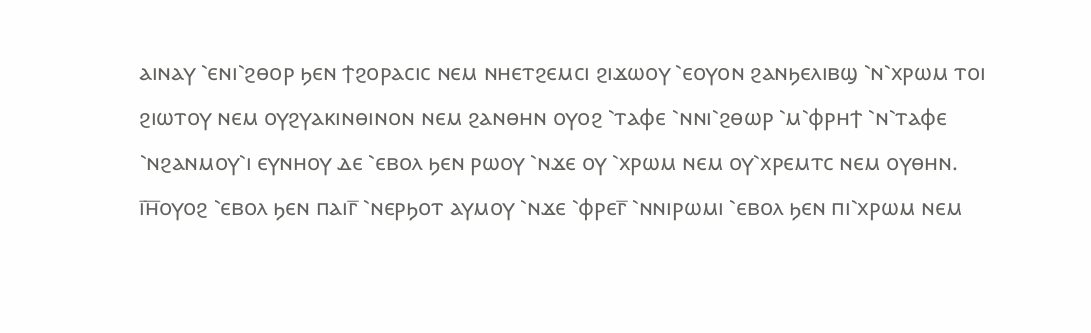ⲁⲓⲛⲁⲩ ⳿ⲉⲛⲓ⳿ϩⲑⲟⲣ ϧⲉⲛ ϯϩⲟⲣⲁⲥⲓⲥ ⲛⲉⲙ ⲛⲏⲉⲧϩⲉⲙⲥⲓ ϩⲓϫⲱⲟⲩ ⳿ⲉⲟⲩⲟⲛ ϩⲁⲛϧⲉⲗⲓⲃϣ ⳿ⲛ⳿ⲭⲣⲱⲙ ⲧⲟⲓ ϩⲓⲱⲧⲟⲩ ⲛⲉⲙ ⲟⲩϩⲩⲁⲕⲓⲛⲑⲓⲛⲟⲛ ⲛⲉⲙ ϩⲁⲛⲑⲏⲛ ⲟⲩⲟϩ ⳿ⲧⲁⲫⲉ ⳿ⲛⲛⲓ⳿ϩⲑⲱⲣ ⳿ⲙ⳿ⲫⲣⲏϯ ⳿ⲛ⳿ⲧⲁⲫⲉ ⳿ⲛϩⲁⲛⲙⲟⲩ⳿ⲓ ⲉⲩⲛⲏⲟⲩ ⲇⲉ ⳿ⲉⲃⲟⲗ ϧⲉⲛ ⲣⲱⲟⲩ ⳿ⲛϫⲉ ⲟⲩ ⳿ⲭⲣⲱⲙ ⲛⲉⲙ ⲟⲩ⳿ⲭⲣⲉⲙⲧⲥ ⲛⲉⲙ ⲟⲩⲑⲏⲛ.
ⲓ̅ⲏ̅ⲟⲩⲟϩ ⳿ⲉⲃⲟⲗ ϧⲉⲛ ⲡⲁⲓⲅ̅ ⳿ⲛⲉⲣϧⲟⲧ ⲁⲩⲙⲟⲩ ⳿ⲛϫⲉ ⳿ⲫⲣⲉⲅ̅ ⳿ⲛⲛⲓⲣⲱⲙⲓ ⳿ⲉⲃⲟⲗ ϧⲉⲛ ⲡⲓ⳿ⲭⲣⲱⲙ ⲛⲉⲙ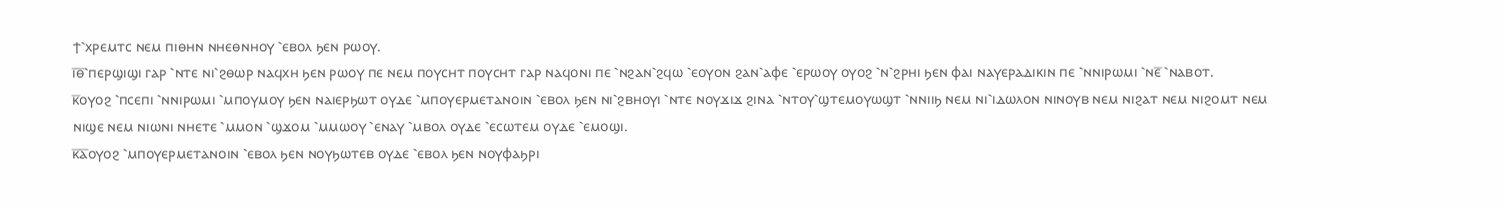ϯ⳿ⲭⲣⲉⲙⲧⲥ ⲛⲉⲙ ⲡⲓⲑⲏⲛ ⲛⲏⲉⲑⲛⲏⲟⲩ ⳿ⲉⲃⲟⲗ ϧⲉⲛ ⲣⲱⲟⲩ.
ⲓ̅ⲑ̅⳿ⲡⲉⲣϣⲓϣⲓ ⲅⲁⲣ ⳿ⲛⲧⲉ ⲛⲓ⳿ϩⲑⲱⲣ ⲛⲁϥⲭⲏ ϧⲉⲛ ⲣⲱⲟⲩ ⲡⲉ ⲛⲉⲙ ⲡⲟⲩⲥⲏⲧ ⲡⲟⲩⲥⲏⲧ ⲅⲁⲣ ⲛⲁϥⲟⲛⲓ ⲡⲉ ⳿ⲛϩⲁⲛ⳿ϩϥⲱ ⳿ⲉⲟⲩⲟⲛ ϩⲁⲛ⳿ⲁⲫⲉ ⳿ⲉⲣⲱⲟⲩ ⲟⲩⲟϩ ⳿ⲛ⳿ϩⲣⲏⲓ ϧⲉⲛ ⲫⲁⲓ ⲛⲁⲩⲉⲣⲁⲇⲓⲕⲓⲛ ⲡⲉ ⳿ⲛⲛⲓⲣⲱⲙⲓ ⳿ⲛⲉ̅ ⳿ⲛⲁⲃⲟⲧ.
ⲕ̅ⲟⲩⲟϩ ⳿ⲡⲥⲉⲡⲓ ⳿ⲛⲛⲓⲣⲱⲙⲓ ⳿ⲙⲡⲟⲩⲙⲟⲩ ϧⲉⲛ ⲛⲁⲓⲉⲣϧⲱⲧ ⲟⲩⲇⲉ ⳿ⲙⲡⲟⲩⲉⲣⲙⲉⲧⲁⲛⲟⲓⲛ ⳿ⲉⲃⲟⲗ ϧⲉⲛ ⲛⲓ⳿ϩⲃⲏⲟⲩⲓ ⳿ⲛⲧⲉ ⲛⲟⲩϫⲓϫ ϩⲓⲛⲁ ⳿ⲛⲧⲟⲩ⳿ϣⲧⲉⲙⲟⲩⲱϣⲧ ⳿ⲛⲛⲓⲓϧ ⲛⲉⲙ ⲛⲓ⳿ⲓⲇⲱⲗⲟⲛ ⲛⲓⲛⲟⲩⲃ ⲛⲉⲙ ⲛⲓϩⲁⲧ ⲛⲉⲙ ⲛⲓϩⲟⲙⲧ ⲛⲉⲙ ⲛⲓϣⲉ ⲛⲉⲙ ⲛⲓⲱⲛⲓ ⲛⲏⲉⲧⲉ ⳿ⲙⲙⲟⲛ ⳿ϣϫⲟⲙ ⳿ⲙⲙⲱⲟⲩ ⳿ⲉⲛⲁⲩ ⳿ⲙⲃⲟⲗ ⲟⲩⲇⲉ ⳿ⲉⲥⲱⲧⲉⲙ ⲟⲩⲇⲉ ⳿ⲉⲙⲟϣⲓ.
ⲕ̅ⲁ̅ⲟⲩⲟϩ ⳿ⲙⲡⲟⲩⲉⲣⲙⲉⲧⲁⲛⲟⲓⲛ ⳿ⲉⲃⲟⲗ ϧⲉⲛ ⲛⲟⲩϧⲱⲧⲉⲃ ⲟⲩⲇⲉ ⳿ⲉⲃⲟⲗ ϧⲉⲛ ⲛⲟⲩⲫⲁϧⲣⲓ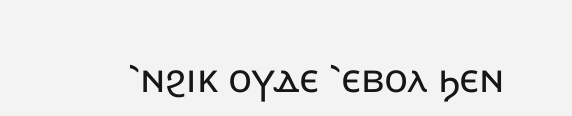⳿ⲛϩⲓⲕ ⲟⲩⲇⲉ ⳿ⲉⲃⲟⲗ ϧⲉⲛ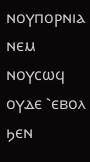ⲛⲟⲩⲡⲟⲣⲛⲓⲁ ⲛⲉⲙ ⲛⲟⲩⲥⲱϥ ⲟⲩⲇⲉ ⳿ⲉⲃⲟⲗ ϧⲉⲛ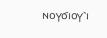ⲛⲟⲩϭⲓⲟⲩ⳿ⲓ